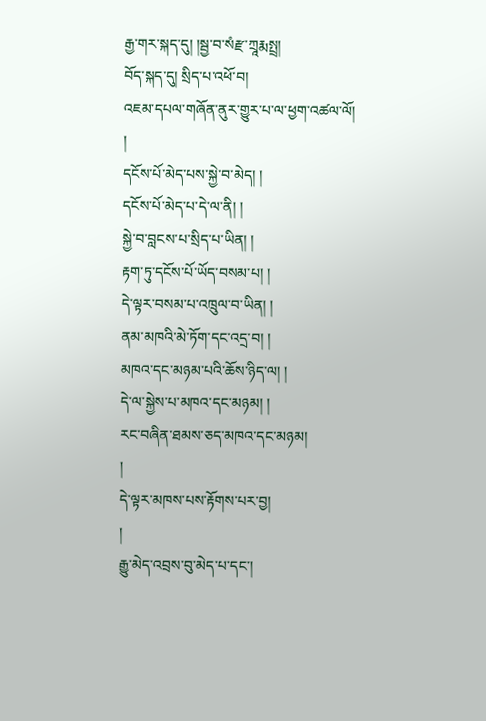རྒྱ་གར་སྐད་དུ། །སྦྱ་བ་སཾརྫ་ཀྲཱརྨསྤྲ།
བོད་སྐད་དུ། སྲིད་པ་འཕོ་བ།
འཇམ་དཔལ་གཞོན་ནུར་གྱུར་པ་ལ་ཕྱག་འཚལ་ལོ།
།
དངོས་པོ་མེད་པས་སྐྱེ་བ་མེད། །
དངོས་པོ་མེད་པ་དེ་ལ་ནི། །
སྐྱེ་བ་བླངས་པ་སྲིད་པ་ཡིན། །
རྟག་ཏུ་དངོས་པོ་ཡོད་བསམ་པ། །
དེ་ལྟར་བསམ་པ་འཁྲུལ་བ་ཡིན། །
ནམ་མཁའི་མེ་ཏོག་དང་འདྲ་བ། །
མཁའ་དང་མཉམ་པའི་ཆོས་ཉིད་ལ། །
དེ་ལ་སྐྱེས་པ་མཁའ་དང་མཉམ། །
རང་བཞིན་ཐམས་ཅད་མཁའ་དང་མཉམ།
།
དེ་ལྟར་མཁས་པས་རྟོགས་པར་བྱ།
།
རྒྱུ་མེད་འབྲས་བུ་མེད་པ་དང་།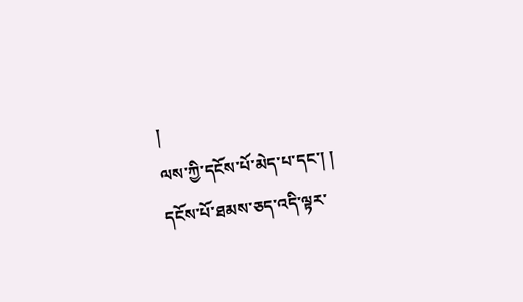།
ལས་ཀྱི་དངོས་པོ་མེད་པ་དང་། །
དངོས་པོ་ཐམས་ཅད་འདི་ལྟར་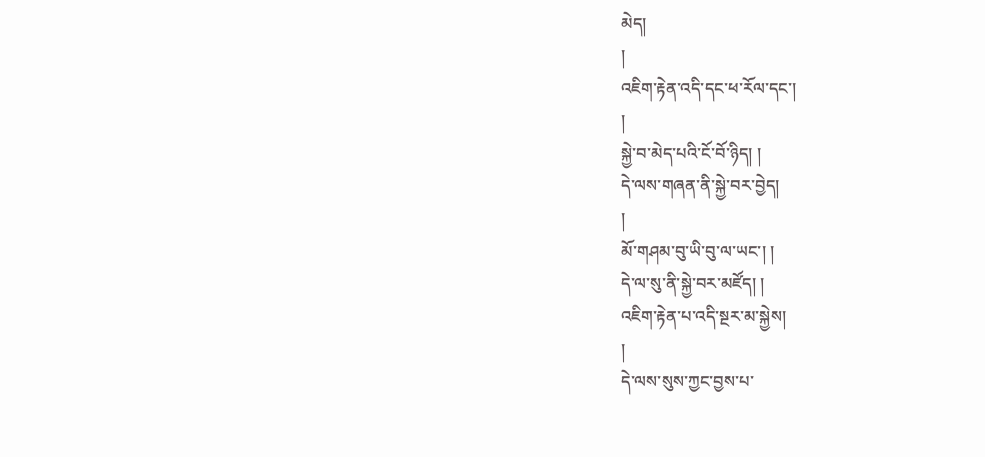མེད།
།
འཇིག་རྟེན་འདི་དང་ཕ་རོལ་དང་།
།
སྐྱེ་བ་མེད་པའི་ངོ་བོ་ཉིད། །
དེ་ལས་གཞན་ནི་སྐྱེ་བར་བྱེད།
།
མོ་གཤམ་བུ་ཡི་བུ་ལ་ཡང་། །
དེ་ལ་སུ་ནི་སྐྱེ་བར་མཛོད། །
འཇིག་རྟེན་པ་འདི་སྔར་མ་སྐྱེས།
།
དེ་ལས་སུས་ཀྱང་བྱས་པ་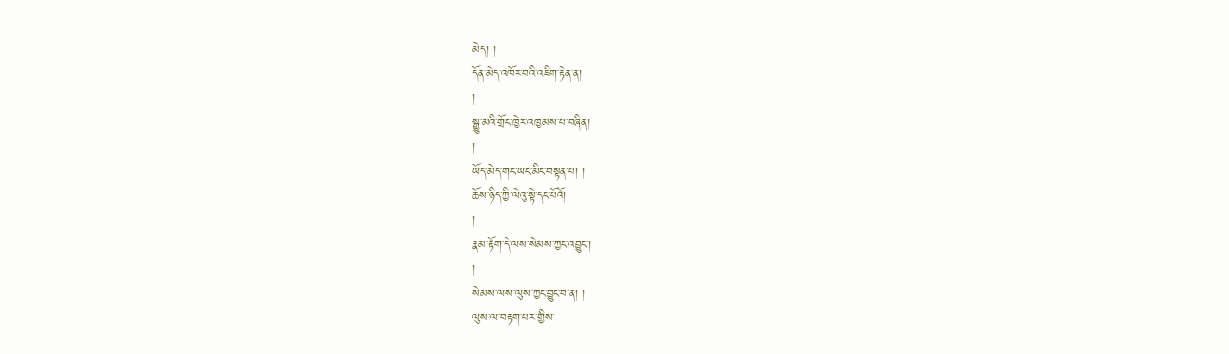མེད། །
དོན་མེད་འཁོར་བའི་འཇིག་རྟེན་ན།
།
སྒྱུ་མའི་གྲོང་ཁྱེར་འཁྱམས་པ་བཞིན།
།
ཡོད་མེད་གང་ཡང་མིང་བསྟན་པ། །
ཆོས་ཉིད་ཀྱི་ལེའུ་སྟེ་དང་པོའོ།
།
རྣམ་རྟོག་དེ་ལས་སེམས་ཀྱང་འབྱུང་།
།
སེམས་ལས་ལུས་ཀྱང་བྱུང་བ་ན། །
ལུས་ལ་བརྟག་པར་གྱིས་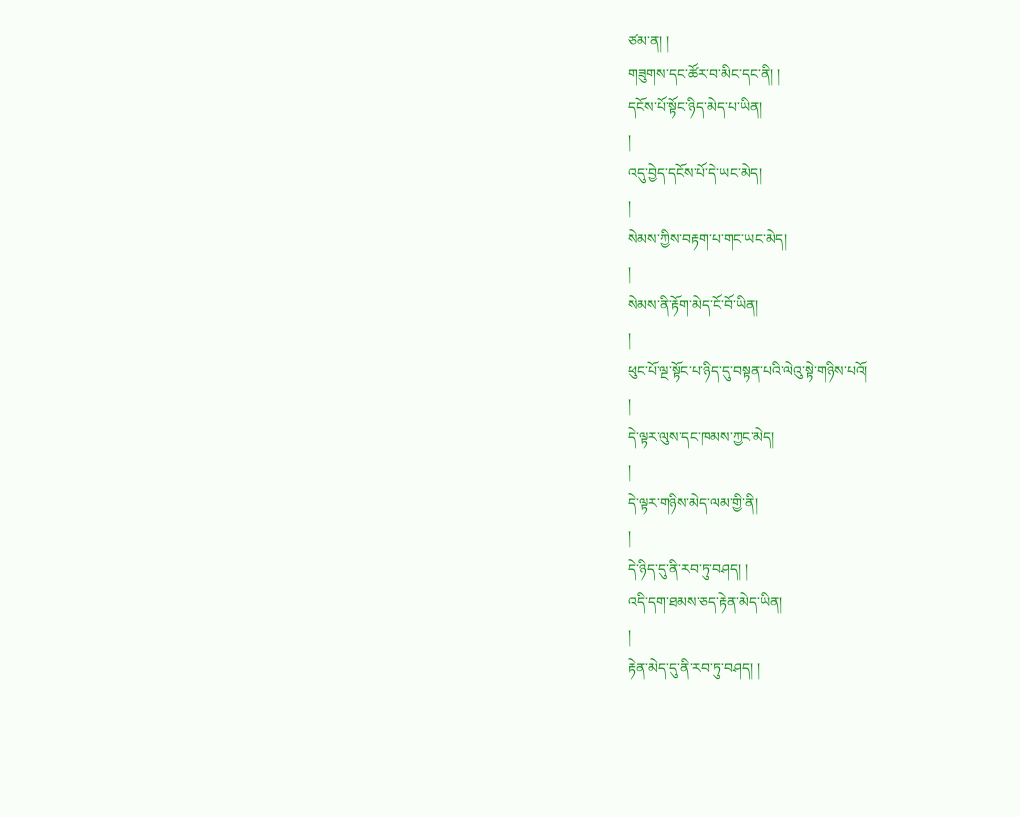ཙམ་ན། །
གཟུགས་དང་ཚོར་བ་མིང་དང་ནི། །
དངོས་པོ་སྟོང་ཉིད་མེད་པ་ཡིན།
།
འདུ་བྱེད་དངོས་པོ་དེ་ཡང་མེད།
།
སེམས་ཀྱིས་བརྟག་པ་གང་ཡང་མེད།
།
སེམས་ནི་རྟོག་མེད་ངོ་བོ་ཡིན།
།
ཕུང་པོ་ལྔ་སྟོང་པ་ཉིད་དུ་བསྟན་པའི་ལེའུ་སྟེ་གཉིས་པའོ།
།
དེ་ལྟར་ལུས་དང་ཁམས་ཀྱང་མེད།
།
དེ་ལྟར་གཉིས་མེད་ལམ་གྱི་ནི།
།
དེ་ཉིད་དུ་ནི་རབ་ཏུ་བཤད། །
འདི་དག་ཐམས་ཅད་རྟེན་མེད་ཡིན།
།
རྟེན་མེད་དུ་ནི་རབ་ཏུ་བཤད། །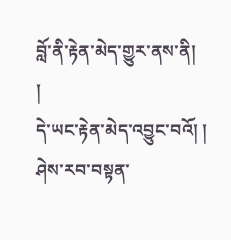བློ་ནི་རྟེན་མེད་གྱུར་ནས་ནི།
།
དེ་ཡང་རྟེན་མེད་འབྱུང་བའོ། །
ཤེས་རབ་བསྟན་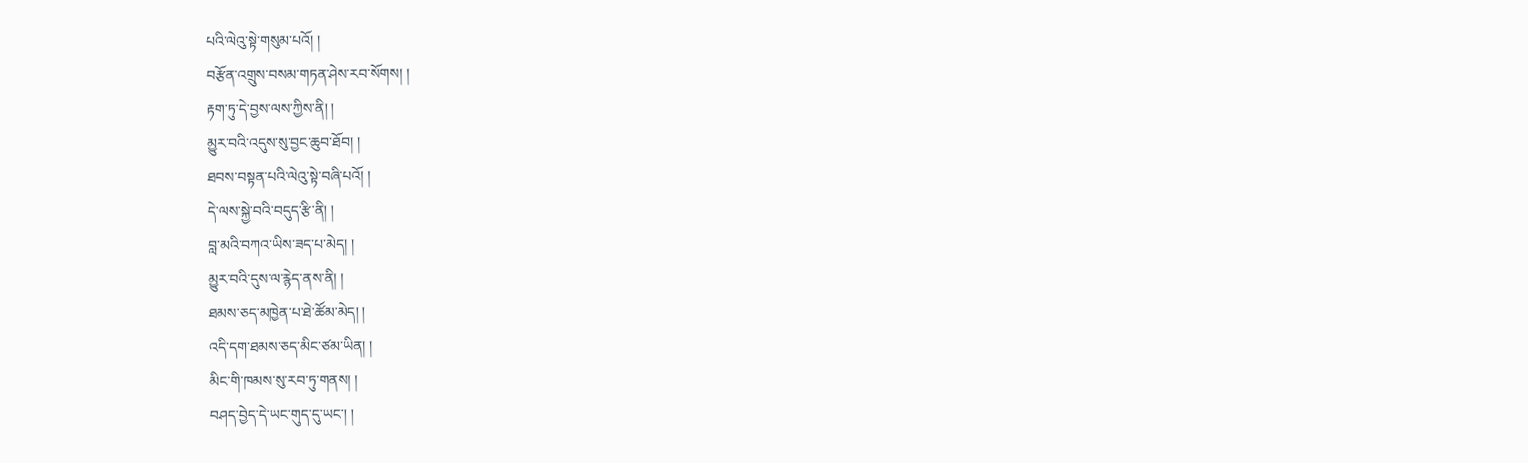པའི་ལེའུ་སྟེ་གསུམ་པའོ། །
བརྩོན་འགྲུས་བསམ་གཏན་ཤེས་རབ་སོགས། །
རྟག་ཏུ་དེ་བྱས་ལས་ཀྱིས་ནི། །
མྱུར་བའི་འདུས་སུ་བྱང་ཆུབ་ཐོབ། །
ཐབས་བསྟན་པའི་ལེའུ་སྟེ་བཞི་པའོ། །
དེ་ལས་སྐྱེ་བའི་བདུད་རྩི་ནི། །
བླ་མའི་བཀའ་ཡིས་ཟད་པ་མེད། །
མྱུར་བའི་དུས་ལ་རྙེད་ནས་ནི། །
ཐམས་ཅད་མཁྱེན་པ་ཐེ་ཚོམ་མེད། །
འདི་དག་ཐམས་ཅད་མིང་ཙམ་ཡིན། །
མིང་གི་ཁམས་སུ་རབ་ཏུ་གནས། །
བཤད་བྱེད་དེ་ཡང་གུད་དུ་ཡང་། །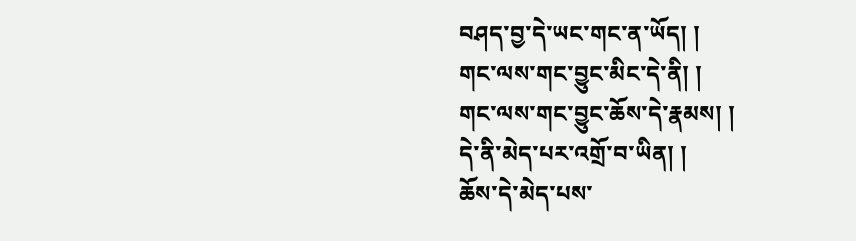བཤད་བྱ་དེ་ཡང་གང་ན་ཡོད། །
གང་ལས་གང་བྱུང་མིང་དེ་ནི། །
གང་ལས་གང་བྱུང་ཆོས་དེ་རྣམས། །
དེ་ནི་མེད་པར་འགྲོ་བ་ཡིན། །
ཆོས་དེ་མེད་པས་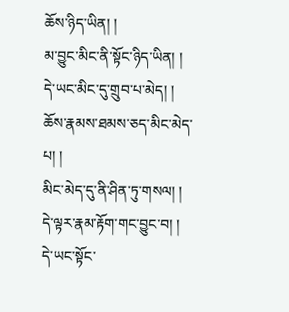ཆོས་ཉིད་ཡིན། །
མ་བྱུང་མིང་ནི་སྟོང་ཉིད་ཡིན། །
དེ་ཡང་མིང་དུ་གྲུབ་པ་མེད། །
ཆོས་རྣམས་ཐམས་ཅད་མིང་མེད་པ། །
མིང་མེད་དུ་ནི་ཤིན་ཏུ་གསལ། །
དེ་ལྟར་རྣམ་རྟོག་གང་བྱུང་བ། །
དེ་ཡང་སྟོང་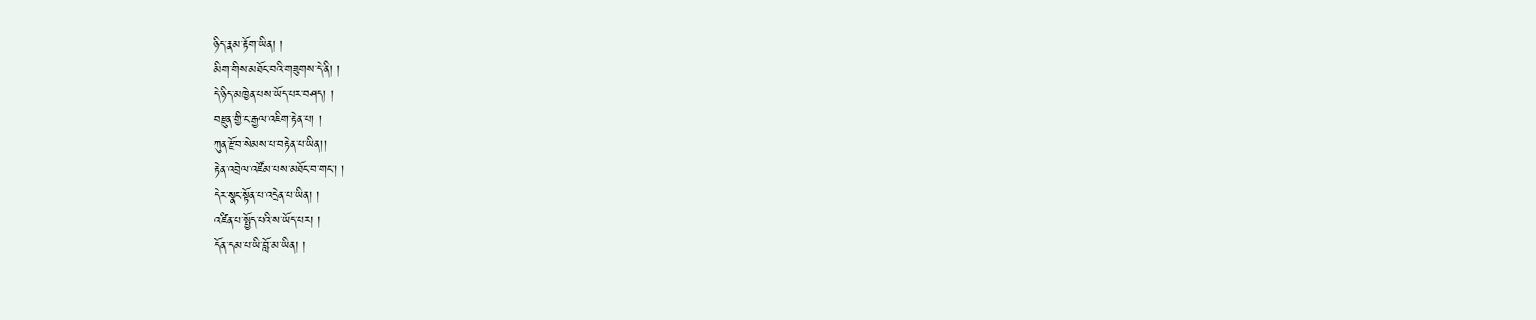ཉིད་རྣམ་རྟོག་ཡིན། །
མིག་གིས་མཐོང་བའི་གཟུགས་དེ་ནི། །
དེ་ཉིད་མཁྱེན་པས་ཡོད་པར་བཤད། །
བརྫུན་གྱི་ང་རྒྱལ་འཇིག་རྟེན་པ། །
ཀུན་རྫོབ་སེམས་པ་བརྟེན་པ་ཡིན།།
རྟེན་འབྲེལ་འཛོམ་པས་མཐོང་བ་གང་། །
དེར་སྣང་སྟོན་པ་འདྲེན་པ་ཡིན། །
འཛིན་པ་སྤྱོད་པའི་ས་ཡོད་པར། །
དོན་དམ་པ་ཡི་བློ་མ་ཡིན། །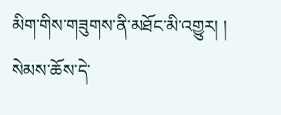མིག་གིས་གཟུགས་ནི་མཐོང་མི་འགྱུར། །
སེམས་ཆོས་དེ་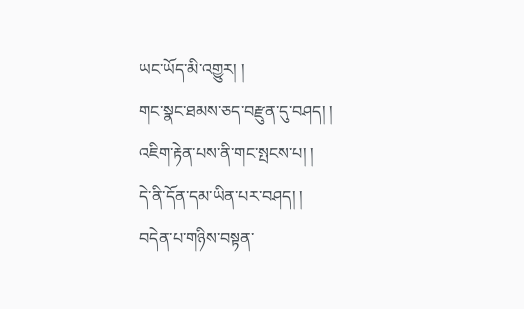ཡང་ཡོད་མི་འགྱུར། །
གང་སྣང་ཐམས་ཅད་བརྫུན་དུ་བཤད། །
འཇིག་རྟེན་པས་ནི་གང་སྤངས་པ། །
དེ་ནི་དོན་དམ་ཡིན་པར་བཤད། །
བདེན་པ་གཉིས་བསྟན་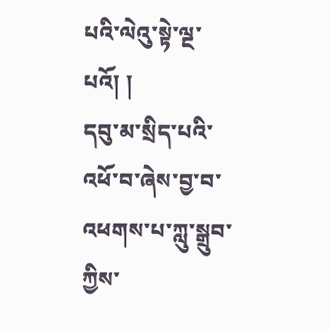པའི་ལེའུ་སྟེ་ལྔ་པའོ། །
དབུ་མ་སྲིད་པའི་འཕོ་བ་ཞེས་བྱ་བ་འཕགས་པ་ཀླུ་སྒྲུབ་ཀྱིས་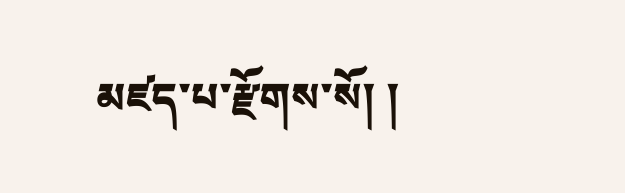མཛད་པ་རྫོགས་སོ། །